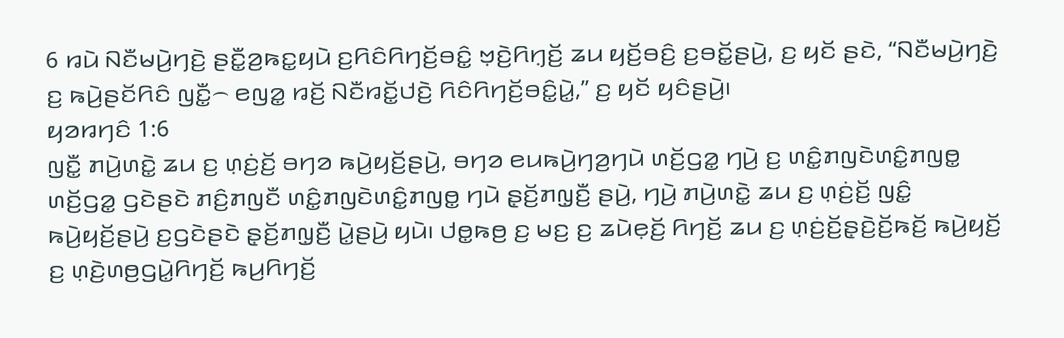6 ꤙꤣꤧ ꤡꤢꤪꤗꤣꤧ꤬ꤚꤢꤧ꤬ ꤔꤢꤪ꤭ꤤ꤬ꤒꤢ꤭ꤟꤣꤧ ꤢ꤬ꤖꤢꤨꤖꤚꤢꤩ꤬ꤋꤢꤨ꤭ ꤠ꤫ꤢꤧ꤬ꤖꤚ꤫ꤢꤩ꤬ ꤘꤣ ꤟꤢꤩ꤬ꤋꤢꤨ꤬ ꤢ꤬ꤋꤢꤩ꤭ꤔꤣꤧ꤬, ꤢ꤬ ꤟꤢꤩ ꤔꤢꤧ, “ꤡꤢꤪꤗꤣꤧ꤬ꤚꤢꤧ꤬ ꤢ꤬ ꤒꤣꤧ꤬ꤔꤢꤩꤖꤢꤨ ꤜꤢꤪ꤭꤮ ꤕꤜꤤ꤭ ꤙꤢꤩ꤬ ꤡꤢꤪꤙꤢꤩ꤭ꤓꤢꤧ꤬ ꤖꤢꤨꤖꤚꤢꤩ꤬ꤋꤢꤨ꤭ꤣꤧ꤭,” ꤢ꤬ ꤟꤢꤩ ꤟꤢꤨꤔꤣꤧ꤬꤯
ꤟꤤꤙꤚꤢꤨ 1:6
ꤜꤢꤪ꤭ ꤊꤣꤧ꤬ꤛꤢꤧ꤭ ꤘꤣ ꤢ꤬ ꤛ꤫ꤢꤦ꤬ꤢꤩ꤬ ꤋꤚꤤ ꤒꤣꤧ꤬ꤟꤢꤩ꤬ꤔꤣꤧ꤬, ꤋꤚꤤ ꤕꤣꤒꤣꤧ꤬ꤚꤤ꤬ꤚꤣꤧ ꤛꤢꤩ꤬ꤞꤤ꤭ ꤚꤣꤧ꤬ ꤢ꤬ ꤛꤢꤨ꤭ꤊꤜꤢꤧꤛꤢꤨ꤭ꤊꤜꤥ꤭ ꤛꤢꤩ꤬ꤞꤤ꤭ ꤞꤢꤧꤔꤢꤧ ꤊꤢꤨ꤬ꤊꤜꤢꤪ ꤛꤢꤨ꤭ꤊꤜꤢꤧꤛꤢꤨ꤭ꤊꤜꤥ꤭ ꤚꤣꤧ ꤔ꤫ꤢꤩ꤬ꤊꤜ꤫ꤢꤪ꤬ ꤔꤣꤧ꤬, ꤚꤣꤧ꤬ ꤊꤣꤧ꤬ꤛꤢꤧ꤭ ꤘꤣ ꤢ꤬ ꤛ꤫ꤢꤦ꤬ꤢꤩ꤬ ꤜꤢꤨ꤭ ꤒꤣꤧ꤬ꤟꤢꤩ꤬ꤔꤣꤧ꤬ ꤢ꤬ꤞꤢꤧꤔꤢꤧ ꤔ꤫ꤢꤩ꤬ꤊꤜ꤫ꤢꤪ꤬ ꤣꤧ꤭ꤔꤣꤧ꤬ ꤟꤣꤧ꤯ ꤓꤥ꤭ꤒꤥ꤬ ꤢ꤬ ꤗꤢ꤬ ꤢ꤬ ꤘꤣꤧꤕ꤫ꤢꤩ꤬ ꤖꤚꤢꤩ꤬ ꤘꤣ ꤢ꤬ ꤛ꤫ꤢꤦ꤬ꤢꤩ꤬ꤔ꤫ꤢꤧ꤬ꤢꤩ꤬ꤒꤢꤩ꤬ ꤒꤣꤧ꤬ꤟꤢꤩ꤬ ꤢ꤬ ꤛ꤫ꤢꤧ꤬ꤛꤥ꤬ꤞꤣꤧ꤭ꤖꤚꤢꤩ꤬ ꤒꤣ꤬ꤖꤚꤢꤩ꤬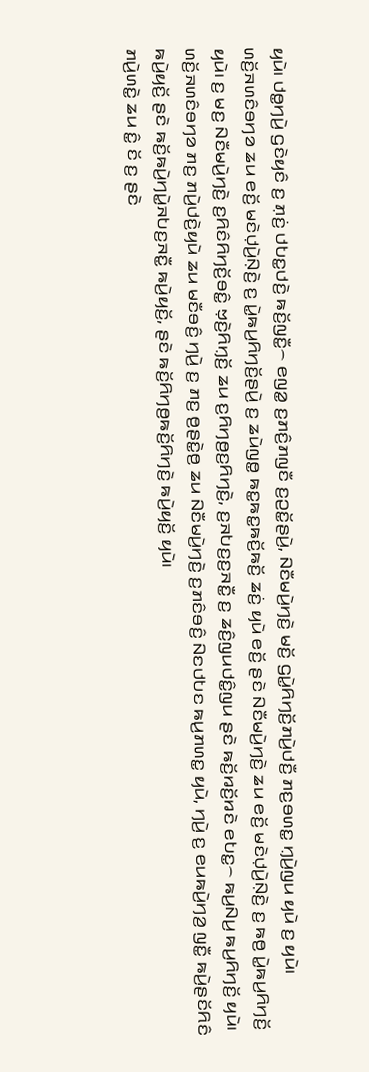ꤟꤣꤧ꤯ ꤓꤥ꤭ꤚꤣꤧ꤬ ꤞꤢꤧꤟꤢꤨ ꤢ꤬ ꤊ꤫ꤢꤦ꤬ ꤓꤝꤢ꤭ꤓꤢꤧ꤬ ꤒꤢꤩ꤬ꤜꤢꤪ꤭꤮ ꤕꤜꤤ꤭ ꤢ꤬ꤊꤢꤨ꤬ꤊꤜꤢꤪ ꤢ꤬ꤑꤢꤩ꤭ꤔꤣꤧ꤬, ꤡꤢꤪꤗꤣꤧ꤬ꤚꤢꤧ꤬ ꤗꤢꤩ꤬ ꤞꤣꤧ꤭ꤖꤚꤢꤩ꤬ꤊꤣꤧ꤬ꤓꤢꤪ꤬ ꤊꤢ꤬ꤋꤛꤢ꤭ ꤚ꤫ꤣꤧ꤬ꤜꤣ ꤟꤣꤧ ꤢ꤬ ꤟꤣꤧ꤯
ꤛꤢꤩ꤬ꤏꤛꤢꤨꤋꤚꤤ ꤘꤣ ꤕꤢꤩ꤬ ꤗꤢꤧꤓ꤫ꤣꤧ꤬ꤡ꤫ꤢꤧ꤬ ꤢ꤬ ꤣꤧ꤭ꤒꤣ꤬ꤖꤚꤢꤩ꤬ꤔꤣꤧ꤬ ꤢ꤬ ꤘꤣꤧꤜꤥ꤭ ꤒꤢ꤭ꤒꤢ꤭ꤒꤢꤩ꤬ꤒꤢꤩ꤬ ꤘꤢꤦ꤬ ꤟꤣꤧ ꤕꤢꤩ꤬ ꤔꤢꤧ ꤡꤢꤪꤗꤣꤧ꤬ꤚꤢꤧ꤬ ꤘꤣ ꤕꤢꤩ꤬ ꤗꤢꤧꤓ꤫ꤣꤧ꤬ꤡ꤫ꤢꤧ꤬ ꤢ꤬ ꤒꤥ꤬ ꤣꤧ꤭ꤒꤣ꤬ꤖꤚꤢꤩ꤬ ꤟꤣꤧ꤯ ꤢ꤬ ꤗꤢ꤬ ꤡꤢꤪꤗꤣꤧ꤬ꤚꤢꤧ꤬ ꤢ꤬ꤖꤢꤨꤖꤚꤢꤩ꤬ꤋꤢꤨ꤭ ꤠ꤫ꤢꤧ꤬ꤖꤚ꤫ꤢꤩ꤬ ꤘꤣ ꤢ꤬ꤖꤚꤥ꤬ꤢ꤬ꤖꤚꤢꤧ꤬, ꤢ꤬ꤏꤝꤢ꤬ꤢ꤬ꤏꤢꤪ꤭ ꤢ꤬ ꤘꤢꤨ꤬ꤜꤣꤓꤢꤨ꤭ꤜꤣ ꤔꤢꤧ ꤒꤢꤩ꤬ꤙꤢꤩ꤬ꤙꤢꤧ ꤕꤝꤢ꤭꤮ ꤒꤣ꤬ꤡꤣ꤬ ꤒꤣ꤬ꤖꤚꤢꤩ꤬ ꤟꤣꤧ꤯
ꤛꤢꤩ꤬ꤏꤛꤢꤨꤋꤚꤤ ꤊꤢ꤬ ꤊꤣꤧ꤬ꤓꤢꤧ꤬ꤟꤣꤧ ꤘꤣ ꤗꤢꤪꤋꤢꤨ꤬ ꤚꤣꤧ꤬ ꤢ꤬ ꤊꤢ꤬ ꤥ꤬ꤔꤢꤧ꤭ꤥ꤬ ꤘꤣ ꤡꤢꤪꤗꤣꤧ꤬ꤚꤢꤧ꤬ ꤢ꤬ꤊꤢꤨꤋꤢꤨ꤬ ꤡꤢꤓꤝꤢ ꤒꤣ꤬ꤊꤛꤢ꤭ ꤟꤣꤧ, ꤚꤣꤧ꤬ ꤢ꤬ ꤕꤣꤒꤣꤧ꤬ꤚꤤ꤬ ꤜꤢꤪ꤭ ꤒꤣꤧ꤬ꤔꤢꤩꤖꤢꤨ ꤒꤣꤧ꤬ꤟꤢꤩ꤬ ꤔꤢꤧ ꤒꤢꤩ꤬ꤒꤣꤧ꤬ꤚꤣꤧ꤭ꤏꤝꤢ꤬ꤏꤢꤪ꤭ ꤒꤣꤧ꤬ꤟꤢꤩ꤬, ꤔꤢꤧ ꤒꤢꤩ꤬ꤖꤚꤥ꤬ꤒꤢꤩ꤬ꤖꤚꤢꤧ꤬ ꤒꤣꤧ꤬ꤟꤢꤩ꤬ ꤟꤣꤧ꤯
ꤊꤣꤧ꤬ꤛꤢꤧ꤭ ꤘꤣ ꤢꤨ꤭ ꤢꤩ ꤢ꤬ ꤔꤢꤧ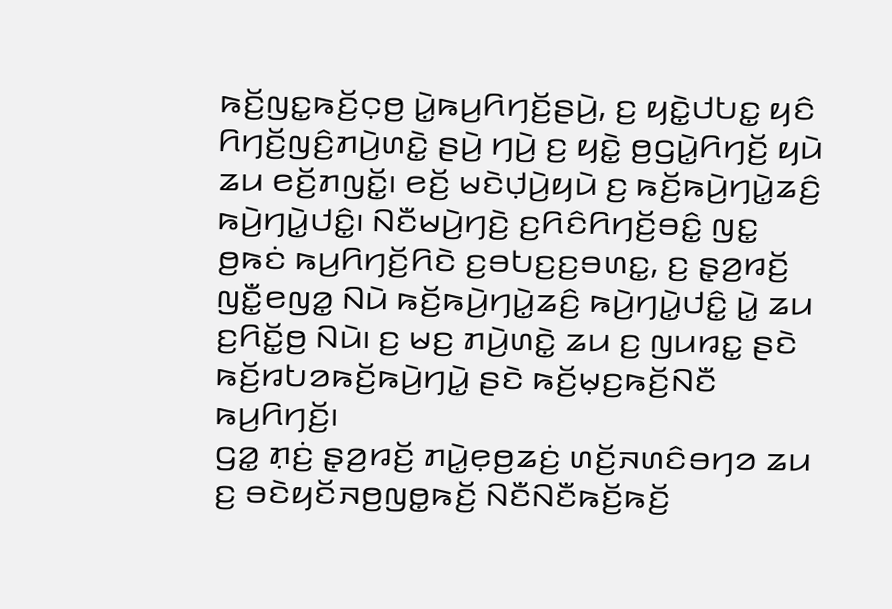ꤒꤢꤩ꤬ꤜꤢ꤭ꤒꤢꤩ꤬ꤍ꤫ꤥ꤬ ꤣꤧ꤭ꤒꤣ꤬ꤖꤚꤢꤩ꤬ꤔꤣꤧ꤬, ꤢ꤬ ꤟꤢꤧ꤭ꤓꤝꤢ꤭ ꤟꤢꤨ ꤖꤚꤢꤩ꤬ꤜꤢꤨ꤬ꤊꤣꤧ꤬ꤛꤢꤧ꤭ ꤔꤣꤧ꤬ ꤚꤣꤧ꤬ ꤢ꤬ ꤟꤢꤧ꤭ ꤥ꤬ꤞꤣꤧ꤭ꤖꤚꤢꤩ꤬ ꤟꤣꤧ ꤘꤣ ꤕꤢꤩ꤬ꤊꤜꤢꤩ꤭꤯ ꤕꤢꤩ꤬ ꤗꤢꤧꤓ꤫ꤣꤧ꤬ꤟꤣꤧ ꤢ꤬ ꤒꤢꤩ꤬ꤒꤣꤧ꤬ꤚꤣꤧ꤭ꤘꤢꤨ꤬ ꤒꤣꤧ꤬ꤚꤣꤧ꤭ꤓꤢꤨ꤭꤯ ꤡꤢꤪꤗꤣꤧ꤬ꤚꤢꤧ꤬ ꤢ꤬ꤖꤢꤨꤖꤚꤢꤩ꤬ꤋꤢꤨ꤭ ꤜꤢ꤭ ꤥ꤬ꤒꤢꤦ ꤒꤣ꤬ꤖꤚꤢꤩ꤬ꤖꤢꤧ ꤢ꤬ꤋꤝꤢ꤬ꤢ꤬ꤋꤛꤢ꤭, ꤢ꤬ ꤔ꤫ꤤ꤬ꤙꤢꤩ꤬ ꤜꤢꤪ꤭ꤕꤜꤤ꤭ ꤡꤣꤧ ꤒꤢꤩ꤬ꤒꤣꤧ꤬ꤚꤣꤧ꤭ꤘꤢꤨ꤬ ꤒꤣꤧ꤬ꤚꤣꤧ꤭ꤓꤢꤨ꤭ ꤣꤧ꤭ ꤘꤣ ꤢ꤬ꤖꤢꤩ꤭ꤥ꤬ ꤡꤣꤧ꤯ ꤢ꤬ ꤗꤢ꤬ ꤊꤣꤧ꤬ꤛꤢꤧ꤭ ꤘꤣ ꤢ꤬ ꤜꤣꤙꤢ꤭ ꤔꤢꤧ ꤒꤢꤩ꤬ꤙꤝꤤꤒꤢꤩ꤬ꤒꤣꤧ꤬ꤚꤣꤧ꤭ ꤔꤢꤧ ꤒꤢꤩ꤬ꤗ꤫ꤢ꤬ꤒꤢꤩ꤬ꤡꤢꤪ ꤒꤣ꤬ꤖꤚꤢꤩ꤬꤯
ꤞꤤ꤭ ꤊ꤫ꤢꤦ꤬ ꤔ꤫ꤤ꤬ꤙꤢꤩ꤬ ꤊꤣꤧ꤭ꤕ꤫ꤥ꤬ꤘꤢꤦ꤬ ꤛꤢꤩ꤬ꤏꤛꤢꤨꤋꤚꤤ ꤘꤣ ꤢ꤬ ꤋꤢꤧꤟꤢꤩꤏꤥ꤬ꤜꤥ꤭ꤒꤢꤩ꤬ ꤡꤢꤪꤡꤢꤪꤒꤢꤩ꤬ꤒꤢꤩ꤬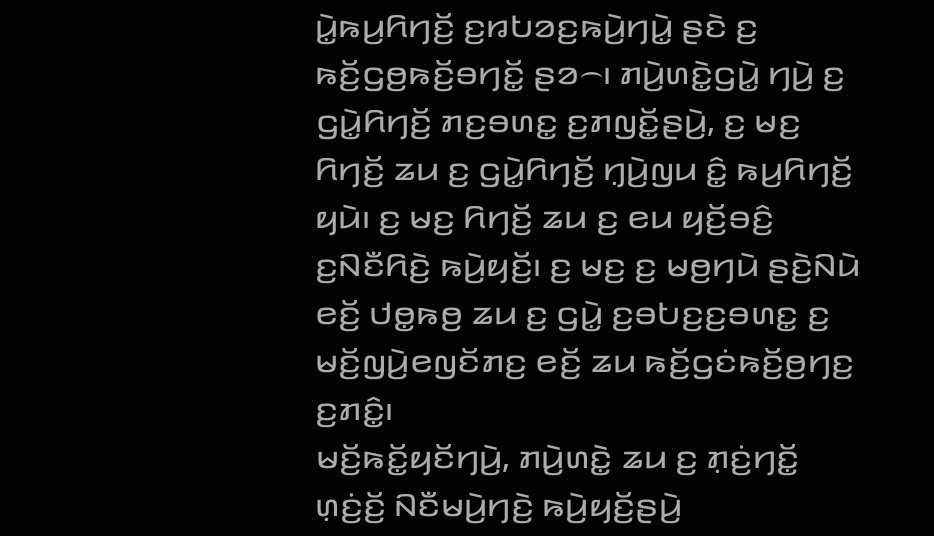ꤣꤧ꤭ꤒꤣ꤬ꤖꤚꤢꤩ꤬ ꤢ꤬ꤙꤝꤤꤢ꤬ꤒꤣꤧ꤬ꤚꤣꤧ꤭ ꤔꤢꤧ ꤢ꤬ ꤒꤢꤩ꤬ꤞꤥ꤬ꤒꤢꤩ꤬ꤋꤚꤢꤩ꤭ ꤔꤤ꤮꤯ ꤊꤣꤧ꤬ꤛꤢꤧ꤭ꤞꤣꤧ꤭ ꤚꤣꤧ꤬ ꤢ꤬ ꤞꤣꤧ꤭ꤖꤚꤢꤩ꤬ ꤊꤢ꤬ꤋꤛꤢ꤭ ꤢ꤬ꤊꤜꤢꤩ꤭ꤔꤣꤧ꤬, ꤢ꤬ ꤗꤢ꤬ ꤖꤚꤢꤩ꤬ ꤘꤣ ꤢ꤬ ꤞꤣꤧ꤭ꤖꤚꤢꤩ꤬ ꤚ꤫ꤣꤧ꤬ꤜꤣ ꤢꤨ꤭ ꤒꤣ꤬ꤖꤚꤢꤩ꤬ ꤟꤣꤧ꤯ ꤢ꤬ ꤗꤢ꤬ ꤖꤚꤢꤩ꤬ ꤘꤣ ꤢ꤬ ꤕꤣ ꤟꤢꤩ꤬ꤋꤢꤨ꤬ ꤢ꤬ꤡꤢꤪꤖꤢꤧ꤬ ꤒꤣꤧ꤬ꤟꤢꤩ꤬꤯ ꤢ꤬ ꤗꤢ꤬ ꤢ꤬ ꤗꤥ꤬ꤚꤣꤧ ꤔꤢꤧ꤬ꤡꤣꤧ ꤕꤢꤩ꤬ ꤓꤥ꤭ꤒꤥ꤬ ꤘꤣ ꤢ꤬ ꤞꤣꤧ꤭ ꤢ꤬ꤋꤝꤢ꤬ꤢ꤬ꤋꤛꤢ꤭ ꤢ꤬ ꤗꤢꤩ꤬ꤜꤣꤧ꤬ꤕꤜꤢꤩꤊꤢ꤬ ꤕꤢꤩ꤬ ꤘꤣ ꤒꤢꤩ꤬ꤞꤢꤦꤒꤢꤩ꤬ꤥ꤬ꤚꤢ꤬ ꤢ꤬ꤊꤢꤨ꤭꤯
ꤗꤢꤩ꤬ꤒꤢꤩ꤭ꤟꤢꤩꤚꤣꤧ꤬, ꤊꤣꤧ꤬ꤛꤢꤧ꤭ ꤘꤣ ꤢ꤬ ꤊ꤫ꤢꤦ꤬ꤚꤢꤩ꤭ ꤛ꤫ꤢꤦ꤬ꤢꤩ꤬ ꤡꤢꤪꤗꤣꤧ꤬ꤚꤢꤧ꤬ ꤒꤣꤧ꤬ꤟꤢꤩ꤬ꤔꤣꤧ꤬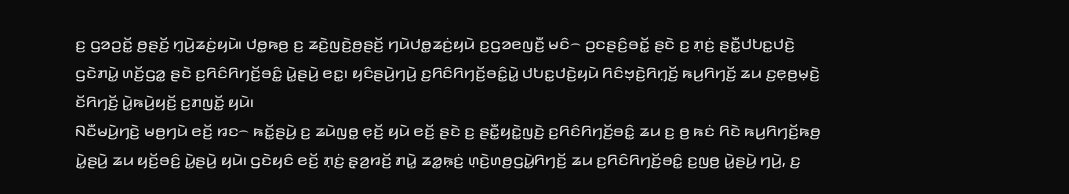ꤢ꤬ ꤞꤤꤑꤢꤩ꤭ ꤥ꤬ꤔꤢꤩ꤬ ꤚ꤫ꤣꤧ꤬ꤘꤢꤦ꤬ꤟꤣꤧ꤯ ꤓꤥ꤭ꤒꤥ꤬ ꤢ꤬ ꤘꤢꤧ꤬ꤜꤢꤧ꤬ꤥ꤬ꤔꤢꤩ꤬ ꤚꤣꤧꤓꤥ꤭ꤘꤢꤦ꤬ꤟꤣꤧ ꤢ꤬ꤞꤤꤕꤜꤢꤪ꤬ ꤗꤢꤨ꤮ ꤑꤢꤔꤢꤨ꤬ꤋꤢꤩ꤭ ꤔꤢꤧ ꤢ꤬ ꤊ꤫ꤢꤦ꤬ ꤔꤢꤪ꤭ꤓꤝꤢ꤭ꤓꤢꤧ꤬ ꤞꤢꤧꤊꤣꤧ꤭ ꤛꤢꤩ꤬ꤞꤤ꤭ ꤔꤢꤧ ꤢ꤬ꤖꤢꤨꤖꤚꤢꤩ꤬ꤋꤢꤨ꤭ ꤣꤧ꤭ꤔꤣꤧ꤬ ꤕꤢ꤭꤯ ꤟꤢꤨꤔꤣꤧ꤬ꤚꤣꤧ꤬ ꤢ꤬ꤖꤢꤨꤖꤚꤢꤩ꤬ꤋꤢꤨ꤭ꤣꤧ꤭ ꤓꤝꤢ꤭ꤓꤢꤧ꤬ꤟꤣꤧ ꤖꤢꤨꤠ꤫ꤢꤧ꤬ꤖꤚ꤫ꤢꤩ꤬ ꤒꤣ꤬ꤖꤚꤢꤩ꤬ ꤘꤣ ꤢ꤬ꤕ꤫ꤥ꤬ꤗ꤫ꤢꤧ꤬ ꤢꤩꤖꤚꤢꤩ꤬ ꤣꤧ꤭ꤒꤣꤧ꤬ꤟꤢꤩ꤬ ꤢ꤬ꤊꤜꤢꤩ꤭ ꤟꤣꤧ꤯
ꤡꤢꤪꤗꤣꤧ꤬ꤚꤢꤧ꤬ ꤗꤥ꤬ꤚꤣꤧ ꤕꤢꤩ꤬ ꤙꤢ꤮ ꤒꤢꤩ꤭ꤔꤣꤧ꤬ ꤢ꤬ ꤘꤣꤧꤜꤥ꤭ ꤕ꤫ꤢꤩ꤬ ꤟꤣꤧ ꤕꤢꤩ꤬ ꤔꤢꤧ ꤢ꤬ ꤔꤢꤪ꤭ꤟꤢꤧ꤭ꤜꤢꤧ꤬ ꤢ꤬ꤖꤢꤨꤖꤚꤢꤩ꤬ꤋꤢꤨ꤭ ꤘꤣ ꤢ꤬ ꤥ꤬ ꤒꤢꤦ ꤖꤢꤧ ꤒꤣ꤬ꤖꤚꤢꤩ꤬ꤒꤥ꤬ ꤣꤧ꤭ꤔꤣꤧ꤬ ꤘꤣ ꤟꤢꤩ꤬ꤋꤢꤨ꤬ ꤣꤧ꤭ꤔꤣꤧ꤬ ꤟꤣꤧ꤯ ꤞꤢꤧꤟꤢꤨ ꤕꤢꤩ꤬ ꤊ꤫ꤢꤦ꤬ ꤔ꤫ꤤ꤬ꤙꤢꤩ꤬ ꤊꤣꤧ꤭ ꤘꤤ꤭ꤒ꤫ꤢꤦ꤬ ꤛ꤫ꤢꤧ꤬ꤛꤥ꤬ꤞꤣꤧ꤭ꤖꤚꤢꤩ꤬ ꤘꤣ ꤢ꤬ꤖꤢꤨꤖꤚꤢꤩ꤬ꤋꤢꤨ꤭ ꤢ꤬ꤜꤥ꤬ ꤣꤧ꤭ꤔꤣꤧ꤬ ꤚꤣꤧ꤬, ꤢ꤬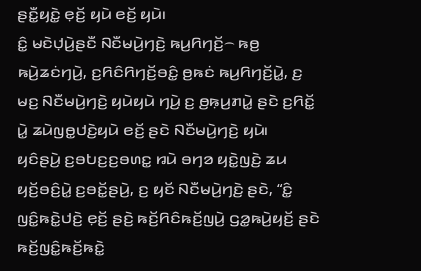ꤔꤢꤪ꤭ꤟꤢꤧ꤭ ꤕ꤫ꤢꤩ꤬ ꤟꤣꤧ ꤕꤢꤩ꤬ ꤟꤣꤧ꤯
ꤢꤨ꤭ ꤗꤢꤧꤓ꤫ꤣꤧ꤬ꤔꤢꤪ ꤡꤢꤪꤗꤣꤧ꤬ꤚꤢꤧ꤬ ꤒꤣ꤬ꤖꤚꤢꤩ꤬꤮ ꤒꤥ꤬ ꤒꤣꤧ꤬ꤘꤢꤦꤚꤣꤧ꤬, ꤢ꤬ꤖꤢꤨꤖꤚꤢꤩ꤬ꤋꤢꤨ꤭ ꤥ꤬ꤒꤢꤦ ꤒꤣ꤬ꤖꤚꤢꤩ꤬ꤣꤧ꤭, ꤢ꤬ ꤗꤢ꤬ ꤡꤢꤪꤗꤣꤧ꤬ꤚꤢꤧ꤬ ꤟꤣꤧꤟꤣꤧ ꤚꤣꤧ꤬ ꤢ꤬ ꤥ꤬ꤒ꤫ꤣ꤬ꤊꤣꤧ꤭ ꤔꤢꤧ ꤢ꤬ꤖꤢꤩ꤭ ꤣꤧ꤭ ꤘꤣꤧꤜꤥ꤭ꤓꤢꤧ꤬ꤟꤣꤧ ꤕꤢꤩ꤬ ꤔꤢꤧ ꤡꤢꤪꤗꤣꤧ꤬ꤚꤢꤧ꤬ ꤟꤣꤧ꤯
ꤟꤢꤨꤔꤣꤧ꤬ ꤢ꤬ꤋꤝꤢ꤬ꤢ꤬ꤋꤛꤢ꤭ ꤙꤣꤧ ꤋꤚꤤ ꤟꤢꤧ꤭ꤜꤢꤧ꤬ ꤘꤣ ꤟꤢꤩ꤬ꤋꤢꤨ꤬ꤣꤧ꤭ ꤢ꤬ꤋꤢꤩ꤭ꤔꤣꤧ꤬, ꤢ꤬ ꤟꤢꤩ ꤡꤢꤪꤗꤣꤧ꤬ꤚꤢꤧ꤬ ꤔꤢꤧ, “ꤢꤨ꤭ ꤜꤢꤨ꤭ꤒꤢꤧ꤭ꤓꤢꤧ꤬ ꤕ꤫ꤢꤩ꤬ ꤔꤢꤧ꤬ ꤒꤢꤩ꤬ꤖꤢꤨꤒꤢꤩ꤬ꤜꤣꤧ꤬ ꤞꤤ꤭ꤒꤣꤧ꤬ꤟꤢꤩ꤬ ꤔꤢꤧ ꤒꤢꤩ꤬ꤜꤢꤨ꤭ꤒꤢꤩ꤬ꤒꤢꤧ꤭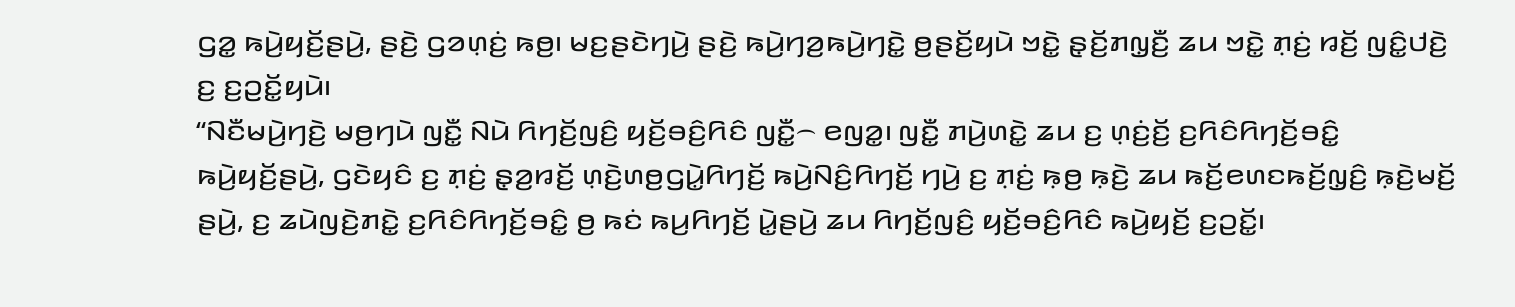ꤞꤤ꤭ ꤒꤣꤧ꤬ꤟꤢꤩ꤬ꤔꤣꤧ꤬, ꤔꤢꤧ꤬ ꤞꤤꤛ꤫ꤢꤦ꤬ ꤒꤥ꤬꤯ ꤗꤢ꤬ꤔꤢꤧꤚꤣꤧ꤬ ꤔꤢꤧ꤬ ꤒꤣꤧ꤬ꤚꤤ꤬ꤒꤣꤧ꤬ꤚꤢꤧ꤭ ꤥ꤬ꤔꤢꤩ꤬ꤟꤣꤧ ꤠꤢꤧ꤭ ꤔ꤫ꤢꤩ꤬ꤊꤜ꤫ꤢꤪ꤬ ꤘꤣ ꤠꤢꤧ꤭ ꤊ꤫ꤢꤦ꤬ ꤙꤢꤩ꤬ ꤜꤢꤨ꤭ꤓꤢꤧ꤬ ꤢ꤬ ꤢ꤬ꤑꤢꤩ꤭ꤟꤣꤧ꤯
“ꤡꤢꤪꤗꤣꤧ꤬ꤚꤢꤧ꤬ ꤗꤥ꤬ꤚꤣꤧ ꤜꤢꤪ꤭ ꤡꤣꤧ ꤖꤚꤢꤩ꤬ꤜꤢꤨ꤬ ꤟꤢꤩ꤬ꤋꤢꤨ꤬ꤖꤢꤨ ꤜꤢꤪ꤭꤮ ꤕꤜꤤ꤭꤯ ꤜꤢꤪ꤭ ꤊꤣꤧ꤬ꤛꤢꤧ꤭ ꤘꤣ ꤢ꤬ ꤛ꤫ꤢꤦ꤬ꤢꤩ꤬ ꤢ꤬ꤖꤢꤨꤖꤚꤢꤩ꤬ꤋꤢꤨ꤭ ꤒꤣꤧ꤬ꤟꤢꤩ꤬ꤔꤣꤧ꤬, ꤞꤢꤧꤟꤢꤨ ꤢ꤬ ꤊ꤫ꤢꤦ꤬ ꤔ꤫ꤤ꤬ꤙꤢꤩ꤬ ꤛ꤫ꤢꤧ꤬ꤛꤥ꤬ꤞꤣꤧ꤭ꤖꤚꤢꤩ꤬ ꤒꤣꤧ꤬ꤡꤢꤨ꤬ꤖꤚꤢꤩ꤬ ꤚꤣꤧ꤬ ꤢ꤬ ꤊ꤫ꤢꤦ꤬ ꤒ꤫ꤥ꤬ ꤒ꤫ꤢꤧ꤬ ꤘꤣ ꤒꤢꤩ꤬ꤕꤛꤢꤒꤢꤩ꤬ꤜ꤫ꤢꤨ꤬ ꤒ꤫ꤢꤧ꤬ꤗꤢꤩ꤬ ꤔꤣꤧ꤬, ꤢ꤬ ꤘꤣꤧꤜꤢꤧ꤬ꤊꤢꤧ꤭ ꤢ꤬ꤖꤢꤨꤖꤚꤢꤩ꤬ꤋꤢꤨ꤭ ꤥ꤬ ꤒꤢꤦ ꤒꤣ꤬ꤖꤚꤢꤩ꤬ ꤣꤧ꤭ꤔꤣꤧ꤬ ꤘꤣ ꤖꤚꤢꤩ꤬ꤜꤢꤨ꤬ ꤟꤢꤩ꤬ꤋꤢꤨ꤬ꤖꤢꤨ ꤒꤣꤧ꤬ꤟꤢꤩ꤬ ꤢ꤬ꤑꤢꤩ꤭꤯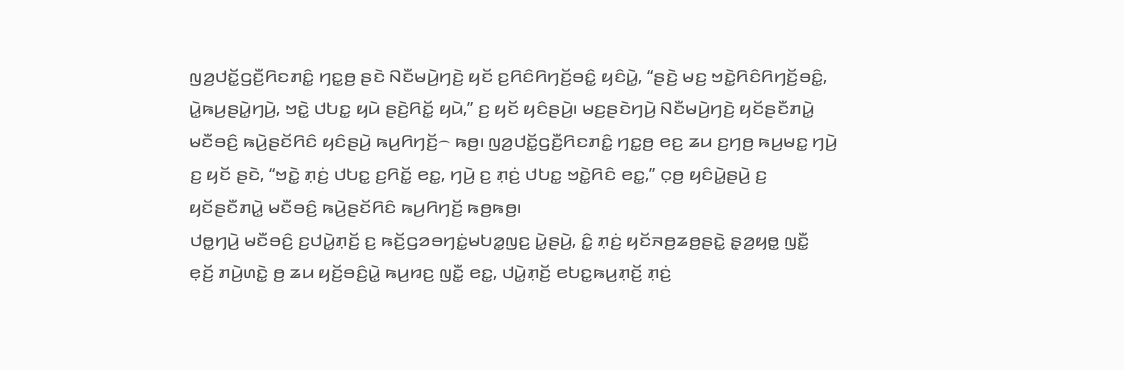ꤜꤤ꤬ꤓꤢꤩ꤭ꤞꤢꤪ꤬ꤖꤢꤊꤢꤨ꤭ ꤚꤢ꤭ꤥ꤬ ꤔꤢꤧ ꤡꤢꤪꤗꤣꤧ꤬ꤚꤢꤧ꤬ ꤟꤢꤩ ꤢ꤬ꤖꤢꤨꤖꤚꤢꤩ꤬ꤋꤢꤨ꤭ ꤟꤢꤨꤣꤧ꤭, “ꤔꤢꤧ꤬ ꤗꤢ꤬ ꤠꤢꤧ꤭ꤖꤢꤨꤖꤚꤢꤩ꤬ꤋꤢꤨ꤭, ꤣꤧ꤭ꤒꤣ꤬ꤔꤣꤧ꤭ꤚꤣꤧ꤬, ꤠꤢꤧ꤭ ꤓꤝꤢ꤭ ꤟꤣꤧ ꤔꤢꤧ꤬ꤖꤢꤩ꤭ ꤟꤣꤧ,” ꤢ꤬ ꤟꤢꤩ ꤟꤢꤨꤔꤣꤧ꤬꤯ ꤗꤢ꤬ꤔꤢꤧꤚꤣꤧ꤬ ꤡꤢꤪꤗꤣꤧ꤬ꤚꤢꤧ꤬ ꤟꤢꤩꤔꤢꤪꤊꤣꤧ꤭ ꤗꤢꤪꤋꤢꤨ꤬ ꤒꤣꤧ꤬ꤔꤢꤩꤖꤢꤨ ꤟꤢꤨꤔꤣꤧ꤬ ꤒꤣ꤬ꤖꤚꤢꤩ꤬꤮ ꤒꤥ꤬꤯ ꤜꤤ꤬ꤓꤢꤩ꤭ꤞꤢꤪ꤬ꤖꤢꤊꤢꤨ꤭ ꤚꤢ꤭ꤥ꤬ ꤕꤢ꤬ ꤘꤣ ꤢ꤬ꤚꤥ꤬ ꤒꤣ꤬ꤗꤢ꤭ ꤚꤣꤧ꤬ ꤢ꤬ ꤟꤢꤩ ꤔꤢꤧ, “ꤠꤢꤧ꤭ ꤊ꤫ꤢꤦ꤬ ꤓꤝꤢ꤭ ꤢ꤬ꤖꤢꤩ꤭ ꤕꤢ꤭, ꤚꤣꤧ꤬ ꤢ꤬ ꤊ꤫ꤢꤦ꤬ ꤓꤝꤢ꤭ ꤠꤢꤧ꤭ꤖꤢꤨ ꤕꤢ꤭,” ꤍ꤫ꤥ꤬ ꤟꤢꤨꤣꤧ꤭ꤔꤣꤧ꤬ ꤢ꤬ ꤟꤢꤩꤔꤢꤪꤊꤣꤧ꤭ ꤗꤢꤪꤋꤢꤨ꤬ ꤒꤣꤧ꤬ꤔꤢꤩꤖꤢꤨ ꤒꤣ꤬ꤖꤚꤢꤩ꤬ ꤒꤥ꤬ꤒꤥ꤬꤯
ꤓꤥ꤭ꤚꤣꤧ꤬ ꤗꤢꤪꤋꤢꤨ꤬ ꤢ꤬ꤓꤣꤧ꤭ꤊ꤫ꤢꤩ꤬ ꤢ꤬ ꤒꤢꤩ꤬ꤞꤤꤋꤚꤢꤦ꤭ꤗꤝꤤ꤭ꤜꤢ꤬ ꤣꤧ꤭ꤔꤣꤧ꤬, ꤢꤨ꤭ ꤊ꤫ꤢꤦ꤬ ꤟꤢꤩꤏꤥ꤬ꤘꤥ꤬ꤔꤢꤧ꤭ ꤔ꤫ꤤ꤬ꤟꤥ꤭ ꤜꤢꤪ꤭ ꤕ꤫ꤢꤩ꤬ ꤊꤣꤧ꤬ꤛꤢꤧ꤭ ꤥ꤬ ꤘꤣ ꤟꤢꤩ꤬ꤋꤢꤨ꤬ꤣꤧ꤭ ꤒꤣ꤬ꤙꤢ꤬ ꤜꤢꤪ꤭ ꤕꤢ꤭, ꤓꤣꤧ꤭ꤊ꤫ꤢꤩ꤬ ꤕꤝꤢ꤭ꤒꤣ꤬ꤊ꤫ꤢꤩ꤬ ꤊ꤫ꤢꤦ꤬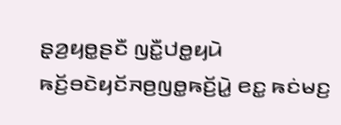ꤔ꤫ꤤ꤬ꤟꤥ꤭ꤔꤢꤪ ꤜꤢꤪ꤭ꤓꤥ꤭ꤟꤣꤧ ꤒꤢꤩ꤬ꤋꤢꤧꤟꤢꤩꤏꤥ꤬ꤜꤥ꤭ꤒꤢꤩ꤬ꤣꤧ꤭ ꤕꤢ꤭ ꤒꤢꤦꤗꤢ꤬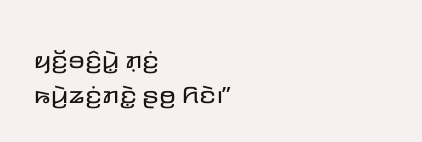ꤟꤢꤩ꤬ꤋꤢꤨ꤬ꤣꤧ꤭ ꤊ꤫ꤢꤦ꤬ ꤒꤣꤧ꤬ꤘꤢꤦ꤬ꤊꤢꤧ꤭ ꤔꤥ꤬ ꤖꤢꤧ꤯”